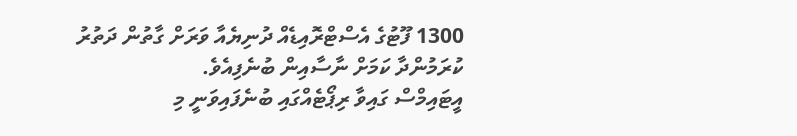1300 ފޫޓުގެ އެސްޓްރޮއިޑެއް ދުނިޔެއާ ވަރަށް ގާތުން ދަތުރު ކުރަމުންދާ ކަމަށް ނާސާއިން ބުނެފިއެވެ.
އީޓައިމްސް ގައިވާ ރިޕޯޓެއްގައި ބުނެފައިވަނީ މި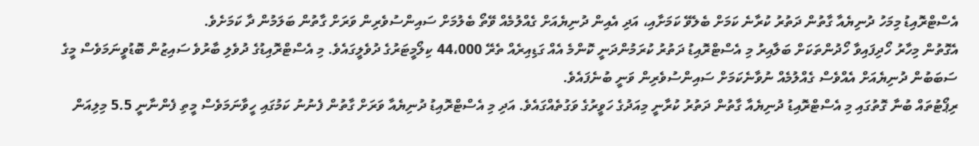އެސްޓްރޮއިޑު މިމަހު ދުނިޔެއާ ގާތުން ދަތުރު ކުރާނެ ކަމަށް ބެލެވޭ ކަމަށާއި، އަދި އެއިން ދުނިޔެއަށް ގެއްލުމެއް ވޭތޯ ބެލުމަށް ސައިންސުވެރިން ވަރަށް ގާތުން ބަލަމުން ދާ ކަމަށެވެ.
އެގޮތުން މިހާރު ހޯދިފައިވާ ހޯދުންތަކަށް ބަލާއިރު މި އެސްޓްރޮއިޑު ދަތުރު ކުރަމުންދަނީ ކޮންމެ އެއް ގަޑިއިރެއް ތެރޭ 44،000 ކިލޯމީޓަރުގެ ދުވެލީގައެވެ. މި އެސްޓްރޮއިޑުގެ ދުވެލި ބާރުވެ ސައިޒުން ބޮޑުވީނަމަވެސް މީގެ ސަބަބުން ދުނިޔެއަށް އެއްވެސް ގެއްލުމެއް ނުވާނެކަމަށް ސައިންސުވެރިން ވަނީ ބުނެފައެވެ.
ރިޕޯޓުތައް ބުނާ ގޮތުގައި މި އެސްޓްރޮއިޑު ދުނިޔެއާ ގާތުން ދަތުރު ކުރާނީ މިއަދުގެ ހަވީރުގެ ވަގުތެއްގައެވެ. އަދި މި އެސްޓްރޮއިޑު ދުނިޔެއާ ވަރަށް ގާތުން ފެނުނު ކަމުގައި ހީވާނަމަވެސް މީތި ފެންނާނީ 5.5 މިލިއަން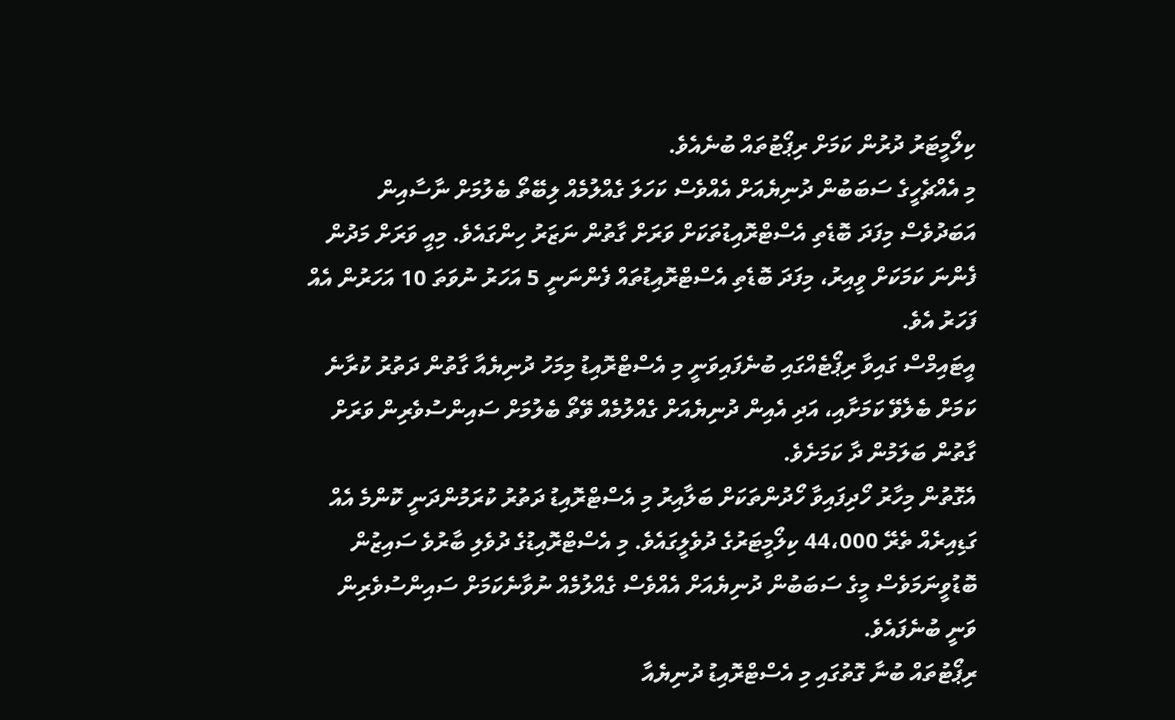ކިލޯމީޓަރު ދުރުން ކަމަށް ރިޕޯޓުތައް ބުނެއެވެ.
މި އެއްޗެހީގެ ސަބަބުން ދުނިޔެއަށް އެއްވެސް ކަހަލަ ގެއްލުމެއް ލިބޭތޯ ބެލުމަށް ނާސާއިން އަބަދުވެސް މިފަދަ ބޮޑެތި އެސްޓްރޮއިޑުތަކަށް ވަރަށް ގާތުން ނަޒަރު ހިންގައެވެ. މިއީ ވަރަށް މަދުން ފެންނަ ކަމަކަށް ވީއިރު، މިފަދަ ބޮޑެތި އެސްޓްރޮއިޑުތައް ފެންނަނީ 5 އަހަރު ނުވަތަ 10 އަހަރުން އެއް ފަހަރު އެވެ.
އީޓައިމްސް ގައިވާ ރިޕޯޓެއްގައި ބުނެފައިވަނީ މި އެސްޓްރޮއިޑު މިމަހު ދުނިޔެއާ ގާތުން ދަތުރު ކުރާނެ ކަމަށް ބެލެވޭ ކަމަށާއި، އަދި އެއިން ދުނިޔެއަށް ގެއްލުމެއް ވޭތޯ ބެލުމަށް ސައިންސުވެރިން ވަރަށް ގާތުން ބަލަމުން ދާ ކަމަށެވެ.
އެގޮތުން މިހާރު ހޯދިފައިވާ ހޯދުންތަކަށް ބަލާއިރު މި އެސްޓްރޮއިޑު ދަތުރު ކުރަމުންދަނީ ކޮންމެ އެއް ގަޑިއިރެއް ތެރޭ 44،000 ކިލޯމީޓަރުގެ ދުވެލީގައެވެ. މި އެސްޓްރޮއިޑުގެ ދުވެލި ބާރުވެ ސައިޒުން ބޮޑުވީނަމަވެސް މީގެ ސަބަބުން ދުނިޔެއަށް އެއްވެސް ގެއްލުމެއް ނުވާނެކަމަށް ސައިންސުވެރިން ވަނީ ބުނެފައެވެ.
ރިޕޯޓުތައް ބުނާ ގޮތުގައި މި އެސްޓްރޮއިޑު ދުނިޔެއާ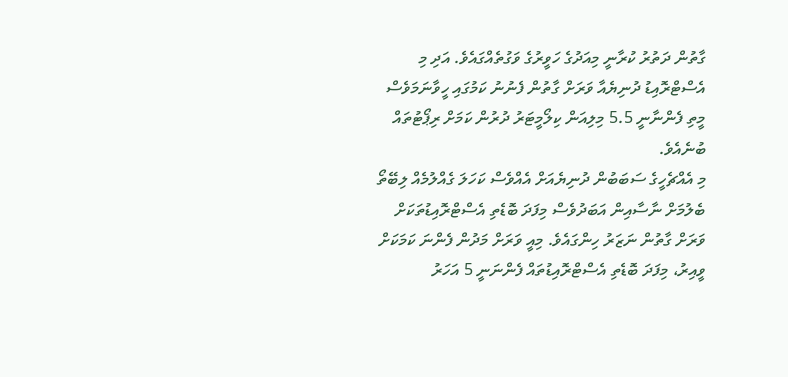ގާތުން ދަތުރު ކުރާނީ މިއަދުގެ ހަވީރުގެ ވަގުތެއްގައެވެ. އަދި މި އެސްޓްރޮއިޑު ދުނިޔެއާ ވަރަށް ގާތުން ފެނުނު ކަމުގައި ހީވާނަމަވެސް މީތި ފެންނާނީ 5.5 މިލިއަން ކިލޯމީޓަރު ދުރުން ކަމަށް ރިޕޯޓުތައް ބުނެއެވެ.
މި އެއްޗެހީގެ ސަބަބުން ދުނިޔެއަށް އެއްވެސް ކަހަލަ ގެއްލުމެއް ލިބޭތޯ ބެލުމަށް ނާސާއިން އަބަދުވެސް މިފަދަ ބޮޑެތި އެސްޓްރޮއިޑުތަކަށް ވަރަށް ގާތުން ނަޒަރު ހިންގައެވެ. މިއީ ވަރަށް މަދުން ފެންނަ ކަމަކަށް ވީއިރު، މިފަދަ ބޮޑެތި އެސްޓްރޮއިޑުތައް ފެންނަނީ 5 އަހަރު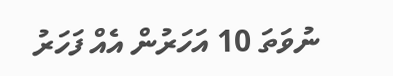ނުވަތަ 10 އަހަރުން އެއް ފަހަރު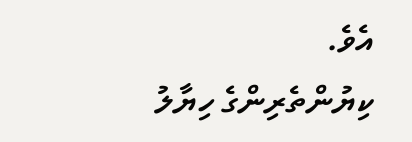އެވެ.
ކިޔުންތެރިންގެ ހިޔާލު